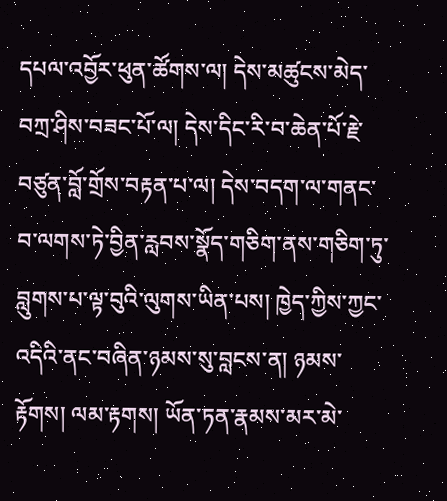དཔལ་འབྱོར་ཕུན་ཚོགས་ལ། དེས་མཚུངས་མེད་བཀྲ་ཤིས་བཟང་པོ་ལ། དེས་དིང་རི་བ་ཆེན་པོ་རྗེ་བཙུན་བློ་གྲོས་བརྟན་པ་ལ། དེས་བདག་ལ་གནང་བ་ལགས་ཏེ་བྱིན་རླབས་སྣོད་གཅིག་ནས་གཅིག་ཏུ་བླུགས་པ་ལྟ་བུའི་ལུགས་ཡིན་པས། ཁྱེད་ཀྱིས་ཀྱང་འདིའི་ནང་བཞིན་ཉམས་སུ་བླངས་ན། ཉམས་རྟོགས། ལམ་རྟགས། ཡོན་ཏན་རྣམས་མར་མེ་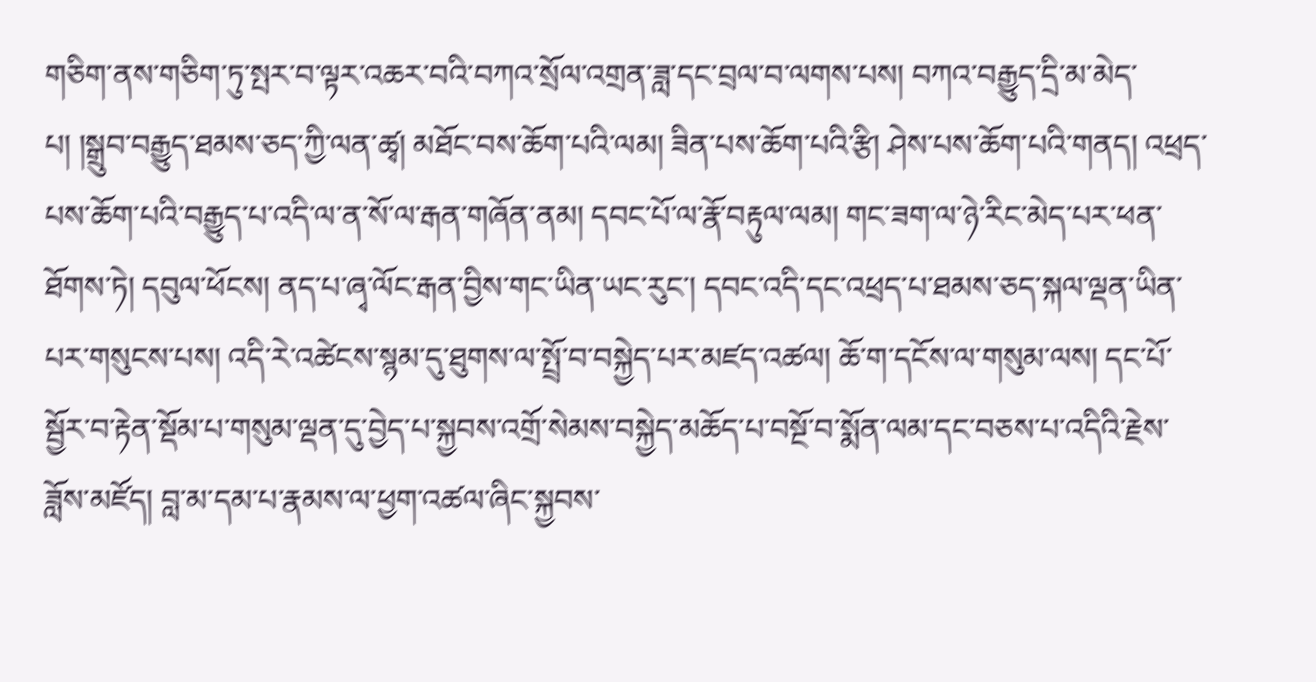གཅིག་ནས་གཅིག་ཏུ་སྤར་བ་ལྟར་འཆར་བའི་བཀའ་སྲོལ་འགྲན་ཟླ་དང་བྲལ་བ་ལགས་པས། བཀའ་བརྒྱུད་དྲི་མ་མེད་པ། །སྒྲུབ་བརྒྱུད་ཐམས་ཅད་ཀྱི་ལན་ཚྭ། མཐོང་བས་ཆོག་པའི་ལམ། ཟིན་པས་ཆོག་པའི་རྩི། ཤེས་པས་ཆོག་པའི་གནད། འཕྲད་པས་ཆོག་པའི་བརྒྱུད་པ་འདི་ལ་ན་སོ་ལ་རྒན་གཞོན་ནམ། དབང་པོ་ལ་རྣོ་བརྟུལ་ལམ། གང་ཟག་ལ་ཉེ་རིང་མེད་པར་ཕན་ཐོགས་ཏེ། དབུལ་ཕོངས། ནད་པ་ཞྭ་ལོང་རྒན་བྱིས་གང་ཡིན་ཡང་རུང་། དབང་འདི་དང་འཕྲད་པ་ཐམས་ཅད་སྐལ་ལྡན་ཡིན་པར་གསུངས་པས། འདི་རེ་འཚེངས་སྙམ་དུ་ཐུགས་ལ་སྤྲོ་བ་བསྐྱེད་པར་མཛད་འཚལ། ཆོ་ག་དངོས་ལ་གསུམ་ལས། དང་པོ་སྦྱོར་བ་རྟེན་སྡོམ་པ་གསུམ་ལྡན་དུ་བྱེད་པ་སྐྱབས་འགྲོ་སེམས་བསྐྱེད་མཆོད་པ་བསྔོ་བ་སྨོན་ལམ་དང་བཅས་པ་འདིའི་རྗེས་ཟློས་མཛོད། བླ་མ་དམ་པ་རྣམས་ལ་ཕྱག་འཚལ་ཞིང་སྐྱབས་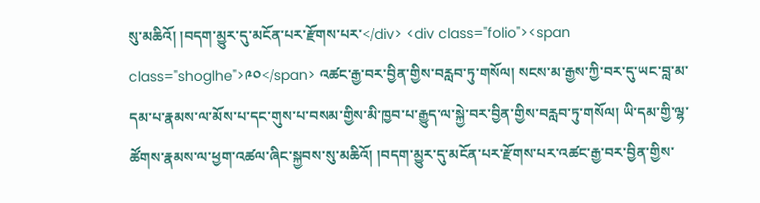སུ་མཆིའོ། །བདག་མྱུར་དུ་མངོན་པར་རྫོགས་པར་</div> <div class="folio"><span class="shoglhe">༩༠</span> འཚང་རྒྱ་བར་བྱིན་གྱིས་བརླབ་ཏུ་གསོལ། སངས་མ་རྒྱས་ཀྱི་བར་དུ་ཡང་བླ་མ་དམ་པ་རྣམས་ལ་མོས་པ་དང་གུས་པ་བསམ་གྱིས་མི་ཁྱབ་པ་རྒྱུད་ལ་སྐྱེ་བར་བྱིན་གྱིས་བརླབ་ཏུ་གསོལ། ཡི་དམ་གྱི་ལྷ་ཚོགས་རྣམས་ལ་ཕྱག་འཚལ་ཞིང་སྐྱབས་སུ་མཆིའོ། །བདག་མྱུར་དུ་མངོན་པར་རྫོགས་པར་འཚང་རྒྱ་བར་བྱིན་གྱིས་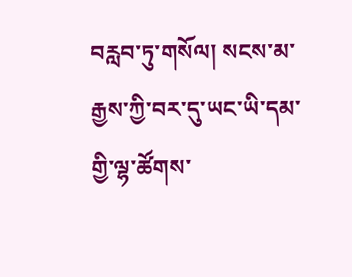བརླབ་ཏུ་གསོལ། སངས་མ་རྒྱས་ཀྱི་བར་དུ་ཡང་ཡི་དམ་གྱི་ལྷ་ཚོགས་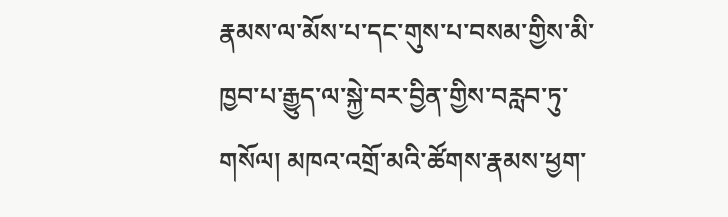རྣམས་ལ་མོས་པ་དང་གུས་པ་བསམ་གྱིས་མི་ཁྱབ་པ་རྒྱུད་ལ་སྐྱེ་བར་བྱིན་གྱིས་བརླབ་ཏུ་གསོལ། མཁའ་འགྲོ་མའི་ཚོགས་རྣམས་ཕྱག་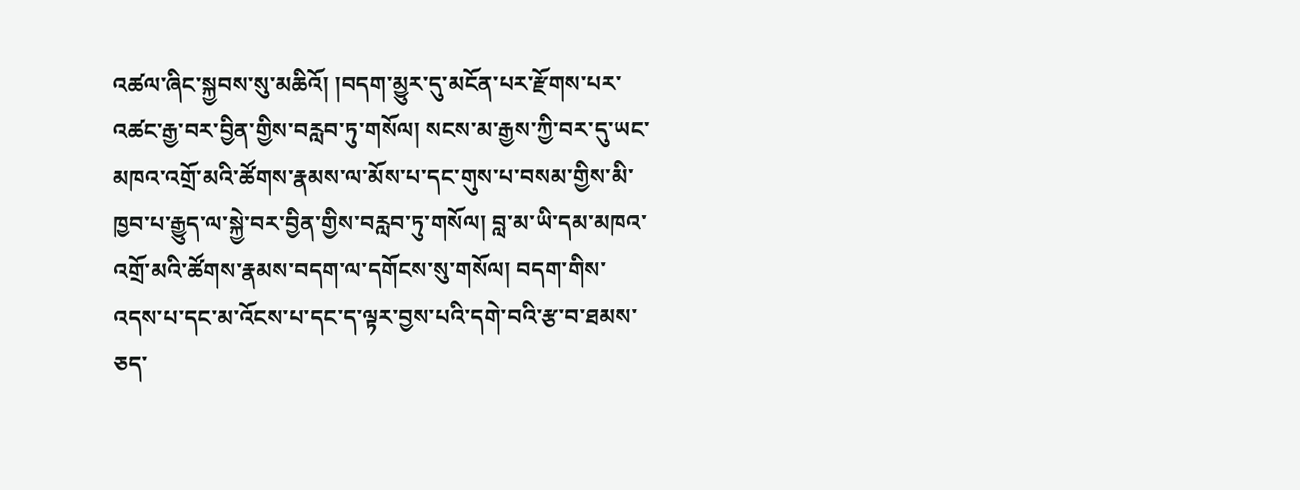འཚལ་ཞིང་སྐྱབས་སུ་མཆིའོ། །བདག་མྱུར་དུ་མངོན་པར་རྫོགས་པར་འཚང་རྒྱ་བར་བྱིན་གྱིས་བརླབ་ཏུ་གསོལ། སངས་མ་རྒྱས་ཀྱི་བར་དུ་ཡང་མཁའ་འགྲོ་མའི་ཚོགས་རྣམས་ལ་མོས་པ་དང་གུས་པ་བསམ་གྱིས་མི་ཁྱབ་པ་རྒྱུད་ལ་སྐྱེ་བར་བྱིན་གྱིས་བརླབ་ཏུ་གསོལ། བླ་མ་ཡི་དམ་མཁའ་འགྲོ་མའི་ཚོགས་རྣམས་བདག་ལ་དགོངས་སུ་གསོལ། བདག་གིས་འདས་པ་དང་མ་འོངས་པ་དང་ད་ལྟར་བྱས་པའི་དགེ་བའི་རྩ་བ་ཐམས་ཅད་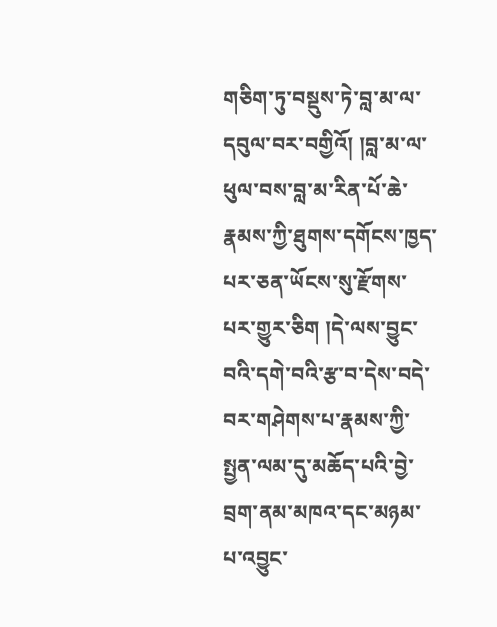གཅིག་ཏུ་བསྡུས་ཏེ་བླ་མ་ལ་དབུལ་བར་བགྱིའོ། །བླ་མ་ལ་ཕུལ་བས་བླ་མ་རིན་པོ་ཆེ་རྣམས་ཀྱི་ཐུགས་དགོངས་ཁྱད་པར་ཅན་ཡོངས་སུ་རྫོགས་པར་གྱུར་ཅིག །དེ་ལས་བྱུང་བའི་དགེ་བའི་རྩ་བ་དེས་བདེ་བར་གཤེགས་པ་རྣམས་ཀྱི་སྤྱན་ལམ་དུ་མཆོད་པའི་བྱེ་བྲག་ནམ་མཁའ་དང་མཉམ་པ་འབྱུང་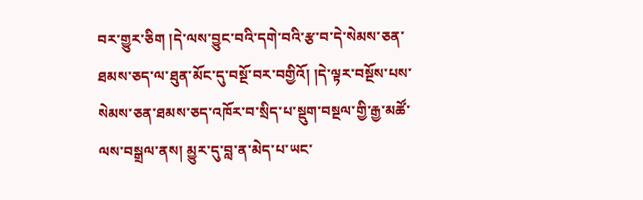བར་གྱུར་ཅིག །དེ་ལས་བྱུང་བའི་དགེ་བའི་རྩ་བ་དེ་སེམས་ཅན་ཐམས་ཅད་ལ་ཐུན་མོང་དུ་བསྔོ་བར་བགྱིའོ། །དེ་ལྟར་བསྔོས་པས་སེམས་ཅན་ཐམས་ཅད་འཁོར་བ་སྲིད་པ་སྡུག་བསྔལ་གྱི་རྒྱ་མཚོ་ལས་བསྒྲལ་ནས། མྱུར་དུ་བླ་ན་མེད་པ་ཡང་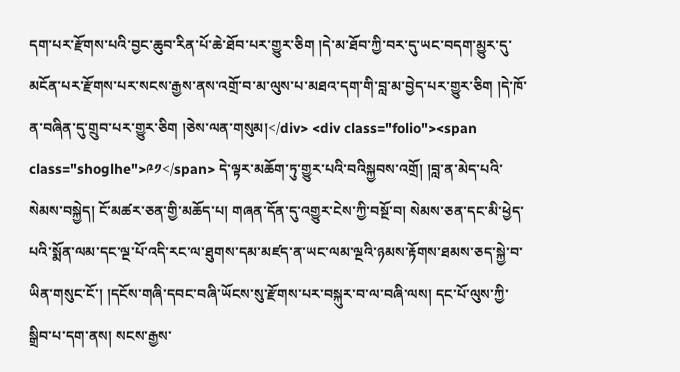དག་པར་རྫོགས་པའི་བྱང་ཆུབ་རིན་པོ་ཆེ་ཐོབ་པར་གྱུར་ཅིག །དེ་མ་ཐོབ་ཀྱི་བར་དུ་ཡང་བདག་མྱུར་དུ་མངོན་པར་རྫོགས་པར་སངས་རྒྱས་ནས་འགྲོ་བ་མ་ལུས་པ་མཐའ་དག་གི་བླ་མ་བྱེད་པར་གྱུར་ཅིག །དེ་ཁོ་ན་བཞིན་དུ་གྲུབ་པར་གྱུར་ཅིག །ཅེས་ལན་གསུམ།</div> <div class="folio"><span class="shoglhe">༩༡</span> དེ་ལྟར་མཆོག་ཏུ་གྱུར་པའི་བའིསྐྱབས་འགྲོ། །བླ་ན་མེད་པའི་སེམས་བསྐྱེད། ངོ་མཚར་ཅན་གྱི་མཆོད་པ། གཞན་དོན་དུ་འགྱུར་ངེས་ཀྱི་བསྔོ་བ། སེམས་ཅན་དང་མི་ཕྱེད་པའི་སྨོན་ལམ་དང་ལྔ་པོ་འདི་རང་ལ་ཐུགས་དམ་མཛད་ན་ཡང་ལམ་ལྔའི་ཉམས་རྟོགས་ཐམས་ཅད་སྐྱེ་བ་ཡིན་གསུང་ངོ་། །དངོས་གཞི་དབང་བཞི་ཡོངས་སུ་རྫོགས་པར་བསྐུར་བ་ལ་བཞི་ལས། དང་པོ་ལུས་ཀྱི་སྒྲིབ་པ་དག་ནས། སངས་རྒྱས་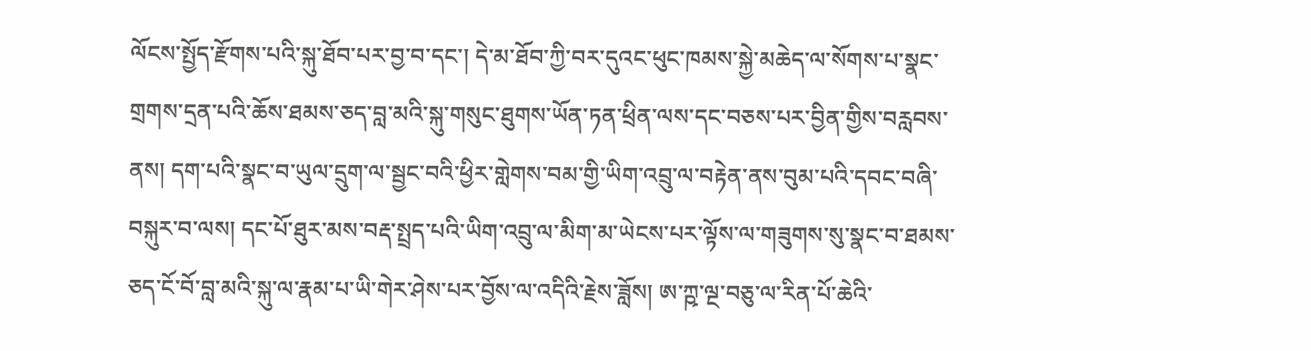ལོངས་སྤྱོད་རྫོགས་པའི་སྐུ་ཐོབ་པར་བྱ་བ་དང་། དེ་མ་ཐོབ་ཀྱི་བར་དུའང་ཕུང་ཁམས་སྐྱེ་མཆེད་ལ་སོགས་པ་སྣང་གྲགས་དྲན་པའི་ཆོས་ཐམས་ཅད་བླ་མའི་སྐུ་གསུང་ཐུགས་ཡོན་ཏན་ཕྲིན་ལས་དང་བཅས་པར་བྱིན་གྱིས་བརླབས་ནས། དག་པའི་སྣང་བ་ཡུལ་དྲུག་ལ་སྦྱང་བའི་ཕྱིར་གླེགས་བམ་གྱི་ཡིག་འབྲུ་ལ་བརྟེན་ནས་བུམ་པའི་དབང་བཞི་བསྐུར་བ་ལས། དང་པོ་ཐུར་མས་བརྡ་སྤྲད་པའི་ཡིག་འབྲུ་ལ་མིག་མ་ཡེངས་པར་ལྟོས་ལ་གཟུགས་སུ་སྣང་བ་ཐམས་ཅད་ངོ་བོ་བླ་མའི་སྐུ་ལ་རྣམ་པ་ཡི་གེར་ཤེས་པར་བྱོས་ལ་འདིའི་རྗེས་ཟློས། ཨ་ཀྵ་ལྔ་བཅུ་ལ་རིན་པོ་ཆེའི་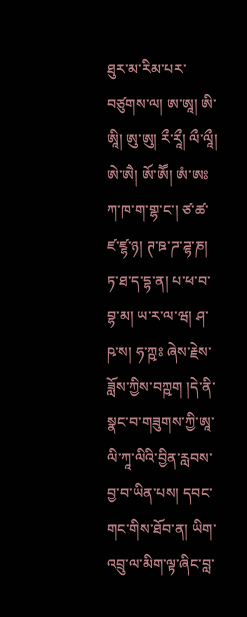ཐུར་མ་རིམ་པར་བཙུགས་ལ། ཨ་ཨཱ། ཨི་ཨཱི། ཨུ་ཨུ། རྀ་རཱྀ། ལྀ་ལཱྀ། ཨེ་ཨཻ། ཨོ་ཨཽ། ཨཾ་ཨཿ ཀ་ཁ་ག་གྷ་ང་། ཙ་ཚ་ཛ་ཛྷ་ཉ། ཊ་ཋ་ཌ་ཌྷ་ཎ། ཏ་ཐ་ད་དྷ་ན། པ་ཕ་བ་བྷ་མ། ཡ་ར་ལ་ཝ། ཤ་ཥ་ས། ཧ་ཀྵཿ ཞེས་རྗེས་ཟློས་ཀྱིས་བཀྵག །དེ་ནི་སྣང་བ་གཟུགས་ཀྱི་ཨཱ་ལི་ཀཱ་ལིའི་བྱིན་རླབས་བྱ་བ་ཡིན་པས། དབང་གང་གིས་ཐོབ་ན། ཡིག་འབྲུ་ལ་མིག་ལྟ་ཞིང་བླ་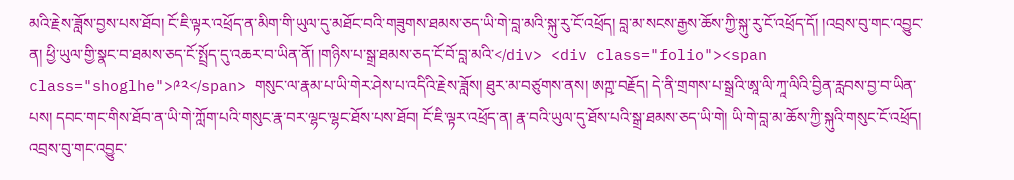མའི་རྗེས་ཟློས་བྱས་པས་ཐོབ། ངོ་ཇི་ལྟར་འཕྲོད་ན་མིག་གི་ཡུལ་དུ་མཐོང་བའི་གཟུགས་ཐམས་ཅད་ཡི་གེ་བླ་མའི་སྐུ་རུ་ངོ་འཕྲོད། བླ་མ་སངས་རྒྱས་ཆོས་ཀྱི་སྐུ་རུ་ངོ་འཕྲོད་དོ། །འབྲས་བུ་གང་འབྱུང་ན། ཕྱི་ཡུལ་གྱི་སྣང་བ་ཐམས་ཅད་ངོ་སྤྲོད་དུ་འཆར་བ་ཡིན་ནོ། །གཉིས་པ་སྒྲ་ཐམས་ཅད་ངོ་བོ་བླ་མའི་</div> <div class="folio"><span class="shoglhe">༩༢</span> གསུང་ལ་རྣམ་པ་ཡི་གེར་ཤེས་པ་འདིའི་རྗེས་ཟློས། ཐུར་མ་བཙུགས་ནས། ཨཀྵ་བརྗོད། དེ་ནི་གྲགས་པ་སྒྲའི་ཨཱ་ལི་ཀཱ་ལིའི་བྱིན་རླབས་བྱ་བ་ཡིན་པས། དབང་གང་གིས་ཐོབ་ན་ཡི་གེ་ཀློག་པའི་གསུང་རྣ་བར་ལྷང་ལྷང་ཐོས་པས་ཐོབ། ངོ་ཇི་ལྟར་འཕྲོད་ན། རྣ་བའི་ཡུལ་དུ་ཐོས་པའི་སྒྲ་ཐམས་ཅད་ཡི་གེ། ཡི་གེ་བླ་མ་ཆོས་ཀྱི་སྐུའི་གསུང་ངོ་འཕྲོད། འབྲས་བུ་གང་འབྱུང་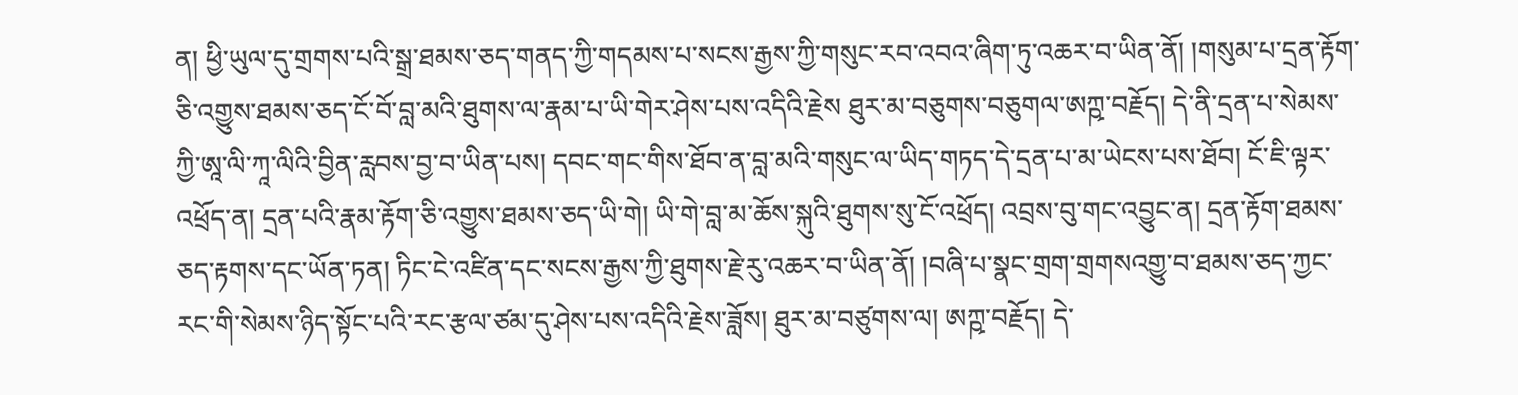ན། ཕྱི་ཡུལ་དུ་གྲགས་པའི་སྒྲ་ཐམས་ཅད་གནད་ཀྱི་གདམས་པ་སངས་རྒྱས་ཀྱི་གསུང་རབ་འབའ་ཞིག་ཏུ་འཆར་བ་ཡིན་ནོ། །གསུམ་པ་དྲན་རྟོག་ཅི་འགྱུས་ཐམས་ཅད་ངོ་བོ་བླ་མའི་ཐུགས་ལ་རྣམ་པ་ཡི་གེར་ཤེས་པས་འདིའི་རྗེས ཐུར་མ་བཅུགས་བཅུགལ་ཨཀྵ་བརྗོད། དེ་ནི་དྲན་པ་སེམས་ཀྱི་ཨཱ་ལི་ཀཱ་ལིའི་བྱིན་རླབས་བྱ་བ་ཡིན་པས། དབང་གང་གིས་ཐོབ་ན་བླ་མའི་གསུང་ལ་ཡིད་གཏད་དེ་དྲན་པ་མ་ཡེངས་པས་ཐོབ། ངོ་ཇི་ལྟར་འཕྲོད་ན། དྲན་པའི་རྣམ་རྟོག་ཅི་འགྱུས་ཐམས་ཅད་ཡི་གེ། ཡི་གེ་བླ་མ་ཆོས་སྐུའི་ཐུགས་སུ་ངོ་འཕྲོད། འབྲས་བུ་གང་འབྱུང་ན། དྲན་རྟོག་ཐམས་ཅད་རྟགས་དང་ཡོན་ཏན། ཏིང་ངེ་འཛིན་དང་སངས་རྒྱས་ཀྱི་ཐུགས་རྗེ་རུ་འཆར་བ་ཡིན་ནོ། །བཞི་པ་སྣང་གྲག་གྲགསའགྱུ་བ་ཐམས་ཅད་ཀྱང་རང་གི་སེམས་ཉིད་སྟོང་པའི་རང་རྩལ་ཙམ་དུ་ཤེས་པས་འདིའི་རྗེས་ཟློས། ཐུར་མ་བཙུགས་ལ། ཨཀྵ་བརྗོད། དེ་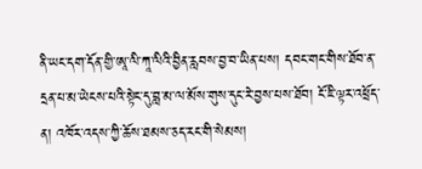ནི་ཡང་དག་དོན་གྱི་ཨཱ་ལི་ཀཱ་ལིའི་བྱིན་རླབས་བྱ་བ་ཡིན་པས། དབང་གང་གིས་ཐོབ་ན་དྲན་པ་མ་ཡེངས་པའི་སྟེང་དུ་བླ་མ་ལ་མོས་གུས་དུང་རེ་བྱས་པས་ཐོབ། ངོ་ཇི་ལྟར་འཕྲོད་ན། འཁོར་འདས་ཀྱི་ཆོས་ཐམས་ཅད་རང་གི་སེམས།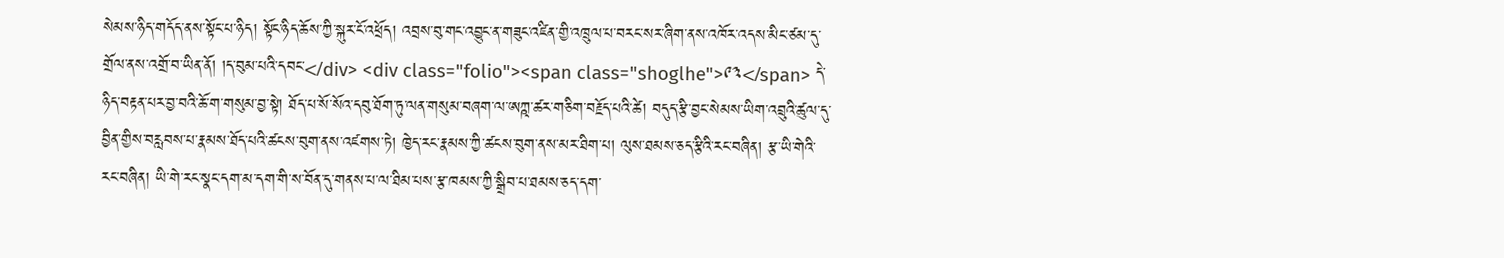སེམས་ཉིད་གདོད་ནས་སྟོང་པ་ཉིད། སྟོང་ཉིད་ཆོས་ཀྱི་སྐུར་ངོ་འཕྲོད། འབྲས་བུ་གང་འབྱུང་ན་གཟུང་འཛིན་གྱི་འཁྲུལ་པ་བརང་སར་ཞིག་ནས་འཁོར་འདས་མིང་ཙམ་དུ་གྲོལ་ནས་འགྲོ་བ་ཡིན་ནོ། །ད་བུམ་པའི་དབང་</div> <div class="folio"><span class="shoglhe">༩༣</span> དེ་ཉིད་བརྟན་པར་བྱ་བའི་ཆོ་ག་གསུམ་བྱ་སྟེ། ཐོད་པ་སོ་སོའ་དབུ་ཐོག་ཏུ་ལན་གསུམ་བཞག་ལ་ཨཀྵ་ཚར་གཅིག་བརྗོད་པའི་ཚེ། བདུད་རྩི་བྱང་སེམས་ཡིག་འབྲུའི་ཚུལ་དུ་བྱིན་གྱིས་བརླབས་པ་རྣམས་ཐོད་པའི་ཚངས་བུག་ནས་འཛགས་ཏེ། ཁྱེད་རང་རྣམས་ཀྱི་ཚངས་བུག་ནས་མར་ཐིག་པ། ལུས་ཐམས་ཅད་རྩིའི་རང་བཞིན། རྩ་ཡི་གེའི་རང་བཞིན། ཡི་གེ་རང་སྣང་དག་མ་དག་གི་ས་བོན་དུ་གནས་པ་ལ་ཐིམ་པས་རྩ་ཁམས་ཀྱི་སྒྲིབ་པ་ཐམས་ཅད་དག་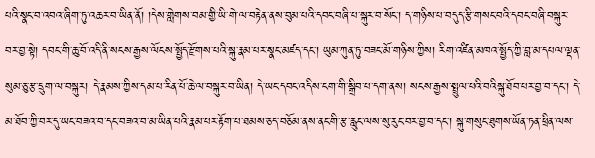པའི་སྣང་བ་འབའ་ཞིག་ཏུ་འཆར་བ་ཡིན་ནོ། །དེས་གླེགས་བམ་གྱི་ཡི་གེ་ལ་བརྟེན་ནས་བུམ་པའི་དབང་བཞི་པ་སྐུར་བ་སོང་། ད་གཉིས་པ་བདུད་རྩི་གསང་བའི་དབང་བཞི་བསྐུར་བར་བྱ་སྟེ། དབང་གི་ཆུ་བོ་འདི་ནི་སངས་རྒྱས་ལོངས་སྤྱོད་རྫོགས་པའི་སྐུ་རྣམ་པར་སྣང་མཛད་དང་། ཡུམ་ཀུན་ཏུ་བཟང་མོ་གཉིས་ཀྱིས། རིག་འཛིན་མཁའ་སྤྱོད་ཀྱི་བླ་མ་དཔལ་ལྡན་སུམ་ཅུ་རྩ་དྲུག་ལ་བསྐུར། དེ་རྣམས་ཀྱིས་དམ་པ་རིན་པོ་ཆེ་ལ་བསྐུར་བ་ཡིན། དེ་ཡང་དབང་འདིས་ངག་གི་སྒྲིབ་པ་དག་ནས། སངས་རྒྱས་སྤྲུལ་པའི་བའིསྐུ་ཐོབ་པར་བྱ་བ་དང་། དེ་མ་ཐོབ་ཀྱི་བར་དུ་ཡང་བཟའ་བ་དང་བཟའ་བ་མ་ཡིན་པའི་རྣམ་པར་རྟོག་པ་ཐམས་ཅད་བཅོམ་ནས་ནང་གི་རྩ་རླུང་ལས་སུ་རུང་བར་བྱ་བ་དང་། སྐུ་གསུང་ཐུགས་ཡོན་ཏན་ཕྲིན་ལས་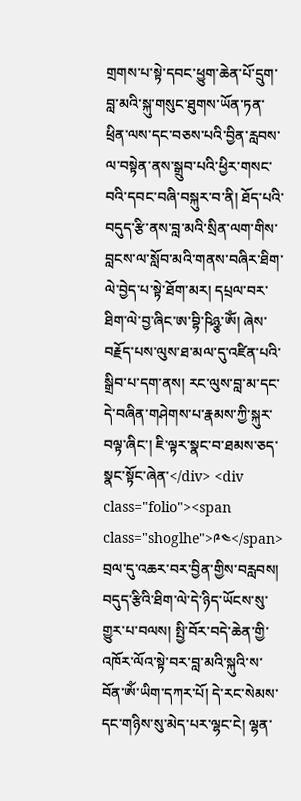གྲགས་པ་སྟེ་དབང་ཕྱུག་ཆེན་པོ་དྲུག་བླ་མའི་སྐུ་གསུང་ཐུགས་ཡོན་ཏན་ཕྲིན་ལས་དང་བཅས་པའི་བྱིན་རླབས་ལ་བསྟེན་ནས་སྒྲུབ་པའི་ཕྱིར་གསང་བའི་དབང་བཞི་བསྐུར་བ་ནི། ཐོད་པའི་བདུད་རྩི་ནས་བླ་མའི་སྲིན་ལག་གིས་བླངས་ལ་སློབ་མའི་གནས་བཞིར་ཐིག་ལེ་བྱེད་པ་སྟེ་ཐོག་མར། དཔྲལ་བར་ཐིག་ལེ་བྱ་ཞིང་ཨ་བྷི་ཥིཉྩ་ༀ། ཞེས་བརྗོད་པས་ལུས་ཐ་མལ་དུ་འཛིན་པའི་སྒྲིབ་པ་དག་ནས། རང་ལུས་བླ་མ་དང་དེ་བཞིན་གཤེགས་པ་རྣམས་ཀྱི་སྐུར་བལྟ་ཞིང་། ཇི་ལྟར་སྣང་བ་ཐམས་ཅད་སྣང་སྟོང་ཞེན་</div> <div class="folio"><span class="shoglhe">༩༤</span> བྲལ་དུ་འཆར་བར་བྱིན་གྱིས་བརླབས། བདུད་རྩིའི་ཐིག་ལེ་དེ་ཉིད་ཡོངས་སུ་གྱུར་པ་བལས། སྤྱི་བོར་བདེ་ཆེན་གྱི་འཁོར་ལོའ་སྟེ་བར་བླ་མའི་སྐུའི་ས་བོན་ༀ་ཡིག་དཀར་པོ། དེ་རང་སེམས་དང་གཉིས་སུ་མེད་པར་ལྷང་ངེ། ལྷན་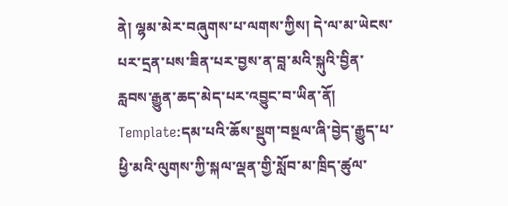ནེ། ལྷམ་མེར་བཞུགས་པ་ལགས་ཀྱིས། དེ་ལ་མ་ཡེངས་པར་དྲན་པས་ཟིན་པར་བྱས་ན་བླ་མའི་སྐུའི་བྱིན་རླབས་རྒྱུན་ཆད་མེད་པར་འབྱུང་བ་ཡིན་ནོ།
Template:དམ་པའི་ཆོས་སྡུག་བསྔལ་ཞི་བྱེད་རྒྱུད་པ་ཕྱི་མའི་ལུགས་ཀྱི་སྐལ་ལྡན་གྱི་སློབ་མ་ཁྲིད་ཚུལ་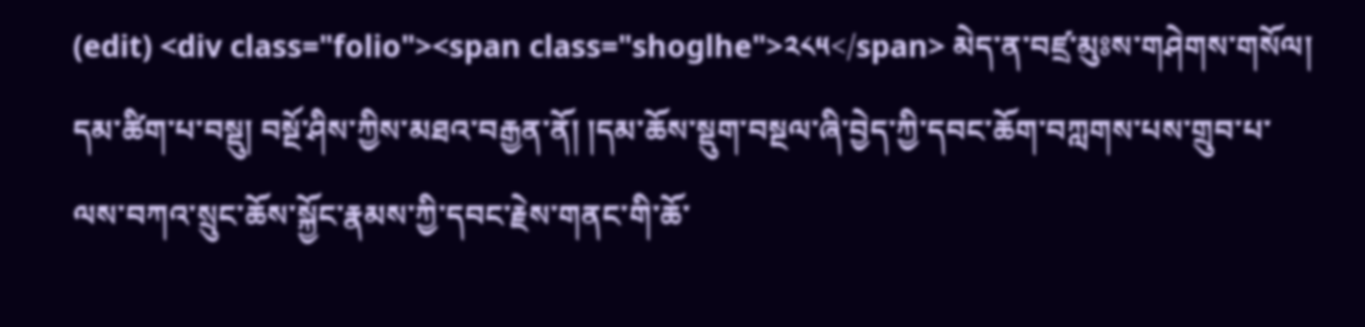(edit) <div class="folio"><span class="shoglhe">༢༨༥</span> མེད་ན་བཛྲ་མུཿས་གཤེགས་གསོལ། དམ་ཚིག་པ་བསྡུ། བསྔོ་ཤིས་ཀྱིས་མཐའ་བརྒྱན་ནོ། །དམ་ཆོས་སྡུག་བསྔལ་ཞི་བྱེད་ཀྱི་དབང་ཆོག་བཀླགས་པས་གྲུབ་པ་ལས་བཀའ་སྲུང་ཆོས་སྐྱོང་རྣམས་ཀྱི་དབང་རྗེས་གནང་གི་ཆོ་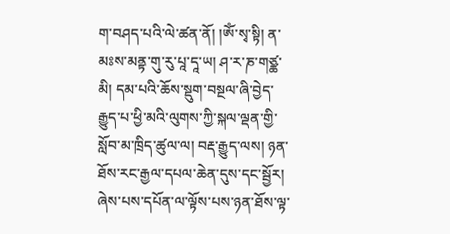ག་བཤད་པའི་ལེ་ཚན་ནོ། །ༀ་སྭ་སྟི། ན་མཿས་མནྟ་གུ་རུ་པཱ་དཱ་ཡ། ཤ་ར་ཎ་གཙྪ་མི། དམ་པའི་ཆོས་སྡུག་བསྔལ་ཞི་བྱེད་རྒྱུད་པ་ཕྱི་མའི་ལུགས་ཀྱི་སྐལ་ལྡན་གྱི་སློབ་མ་ཁྲིད་ཚུལ་ལ། བརྡ་རྒྱུད་ལས། ཉན་ཐོས་རང་རྒྱལ་དཔལ་ཆེན་དུས་དང་སྦྱོར། ཞེས་པས་དཔོན་ལ་ལྟོས་པས་ཉན་ཐོས་ལྟ་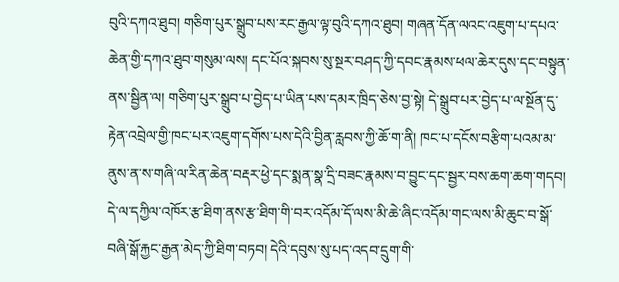བུའི་དཀའ་ཐུབ། གཅིག་པུར་སྒྲུབ་པས་རང་རྒྱལ་ལྟ་བུའི་དཀའ་ཐུབ། གཞན་དོན་ལའང་འཇུག་པ་དཔའ་ཆེན་གྱི་དཀའ་ཐུབ་གསུམ་ལས། དང་པོའ་སྐབས་སུ་སྔར་བཤད་ཀྱི་དབང་རྣམས་ཕལ་ཆེར་དུས་དང་བསྟུན་ནས་སྦྱིན་ལ། གཅིག་པུར་སྒྲུབ་པ་བྱེད་པ་ཡིན་པས་དམར་ཁྲིད་ཅེས་བྱ་སྟེ། དེ་སྒྲུབ་པར་བྱེད་པ་ལ་སྔོན་དུ་རྟེན་འབྲེལ་གྱི་ཁང་པར་འཇུག་དགོས་པས་དེའི་བྱིན་རླབས་ཀྱི་ཆོ་ག་ནི། ཁང་པ་དངོས་བརྩིག་པའམ་མ་ནུས་ན་ས་གཞི་ལ་རིན་ཆེན་བརྡར་ཕྱེ་དང་སྨན་སྣ་དྲི་བཟང་རྣམས་བ་བྱུང་དང་སྦྱར་བས་ཆག་ཆག་གདབ། དེ་ལ་དཀྱིལ་འཁོར་རྩ་ཐིག་ནས་རྩ་ཐིག་གི་བར་འདོམ་དོ་ལས་མི་ཆེ་ཞིང་འདོམ་གང་ལས་མི་ཆུང་བ་སྒོ་བཞི་སྒོ་རྐྱང་རྒྱན་མེད་ཀྱི་ཐིག་བཏབ། དེའི་དབུས་སུ་པད་འདབ་དྲུག་གི་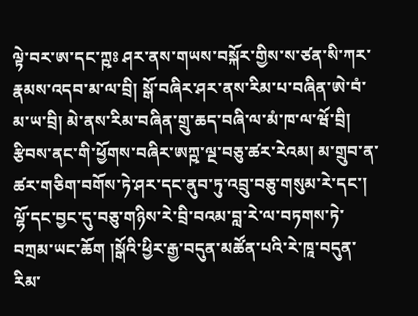ལྟེ་བར་ཨ་དང་ཀྵཿ ཤར་ནས་གཡས་བསྐོར་གྱིས་ས་ཙན་སི་ཀར་རྣམས་འདབ་མ་ལ་བྲི། སྒོ་བཞིར་ཤར་ནས་རིམ་པ་བཞིན་ཨེ་བཾ་མ་ཡ་བྲི། མེ་ནས་རིམ་བཞིན་གྲུ་ཆད་བཞི་ལ་མཾ་ཁ་ལ་ཝོ་བྲི། རྩིབས་ནང་གི་ཕྱོགས་བཞིར་ཨཀྵ་ལྔ་བཅུ་ཚར་རེའམ། མ་གྲུབ་ན་ཚར་གཅིག་བགོས་ཏེ་ཤར་དང་ནུབ་ཏུ་འབྲུ་བཅུ་གསུམ་རེ་དང་། ལྷོ་དང་བྱང་དུ་བཅུ་གཉིས་རེ་བྲི་བའམ་བླ་རེ་ལ་བཏགས་ཏེ་བཀྲམ་ཡང་ཆོག །སྒོའི་ཕྱིར་རྒྱ་བདུན་མཚོན་པའི་རེ་ཁཱ་བདུན་རིམ་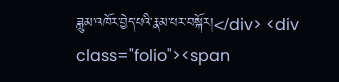ཟླུམ་འཁོར་བྱེད་པའི་རྣམ་པར་བསྐོར།</div> <div class="folio"><span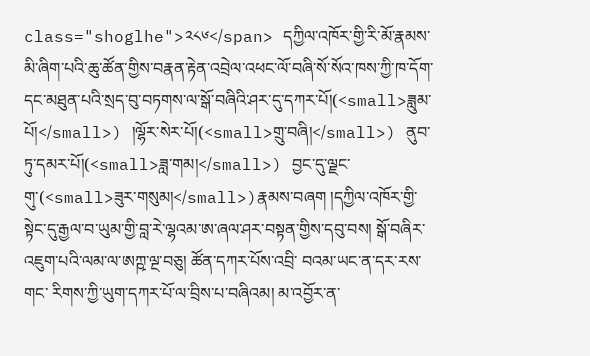class="shoglhe">༢༨༦</span> དཀྱིལ་འཁོར་གྱི་རི་མོ་རྣམས་མི་ཞིག་པའི་ཆུ་ཚོན་གྱིས་བརྣན་རྟེན་འབྲེལ་འཕང་ལོ་བཞི་སོ་སོའ་ཁས་ཀྱི་ཁ་དོག་དང་མཐུན་པའི་སྲད་བུ་བཏགས་ལ་སྒོ་བཞིའི་ཤར་དུ་དཀར་པོ།(<small>ཟླུམ་པོ།</small>) །ལྷོར་སེར་པོ།(<small>གྲུ་བཞི།</small>) ནུབ་ཏུ་དམར་པོ།(<small>ཟླ་གམ།</small>) བྱང་དུ་ལྗང་གུ་(<small>ཟུར་གསུམ།</small>)རྣམས་བཞག །དཀྱིལ་འཁོར་གྱི་སྟེང་དུ་རྒྱལ་བ་ཡུམ་གྱི་བླ་རེ་ལྷའམ་ཨ་ཞལ་ཤར་བསྟན་གྱིས་དབུ་བས། སྒོ་བཞིར་འཇུག་པའི་ལམ་ལ་ཨཀྵ་ལྔ་བཅུ། ཚོན་དཀར་པོས་འབྲི་ བའམ་ཡང་ན་དར་རས་གང་ རིགས་ཀྱི་ཡུག་དཀར་པོ་ལ་བྲིས་པ་བཞིའམ། མ་འབྱོར་ན་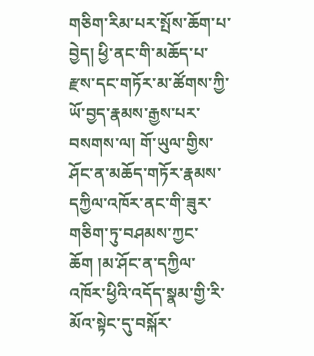གཅིག་རིམ་པར་སྤོས་ཆོག་པ་བྱེད། ཕྱི་ནང་གི་མཆོད་པ་རྫས་དང་གཏོར་མ་ཚོགས་ཀྱི་ཡོ་བྱད་རྣམས་རྒྱས་པར་བསགས་ལ། གོ་ཡུལ་གྱིས་ཤོང་ན་མཆོད་གཏོར་རྣམས་དཀྱིལ་འཁོར་ནང་གི་ཟུར་གཅིག་ཏུ་བཤམས་ཀྱང་ཆོག །མ་ཤོང་ན་དཀྱིལ་འཁོར་ཕྱིའི་འདོད་སྣམ་གྱི་རི་མོའ་སྟེང་དུ་བསྐོར་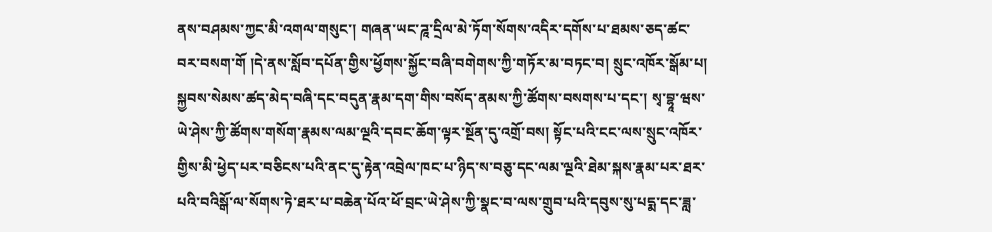ནས་བཤམས་ཀྱང་མི་འགལ་གསུང་། གཞན་ཡང་ཌཱ་དྲིལ་མེ་ཏོག་སོགས་འདིར་དགོས་པ་ཐམས་ཅད་ཚང་བར་བསག་གོ །དེ་ནས་སློབ་དཔོན་གྱིས་ཕྱོགས་སྐྱོང་བཞི་བགེགས་ཀྱི་གཏོར་མ་བཏང་བ། སྲུང་འཁོར་སྒོམ་པ། སྐྱབས་སེམས་ཚད་མེད་བཞི་དང་བདུན་རྣམ་དག་གིས་བསོད་ནམས་ཀྱི་ཚོགས་བསགས་པ་དང་། སྭ་བྷཱ་ཝས་ཡེ་ཤེས་ཀྱི་ཚོགས་གསོག་རྣམས་ལམ་ལྔའི་དབང་ཆོག་ལྟར་སྔོན་དུ་འགྲོ་བས། སྟོང་པའི་ངང་ལས་སྲུང་འཁོར་གྱིས་མི་ཕྱེད་པར་བཅིངས་པའི་ནང་དུ་རྟེན་འབྲེལ་ཁང་པ་ཉིད་ས་བཅུ་དང་ལམ་ལྔའི་ཐེམ་སྐས་རྣམ་པར་ཐར་པའི་བའིསྒོ་ལ་སོགས་ཏེ་ཐར་པ་བཆེན་པོའ་ཕོ་བྲང་ཡེ་ཤེས་ཀྱི་སྣང་བ་ལས་གྲུབ་པའི་དབུས་སུ་པདྨ་དང་ཟླ་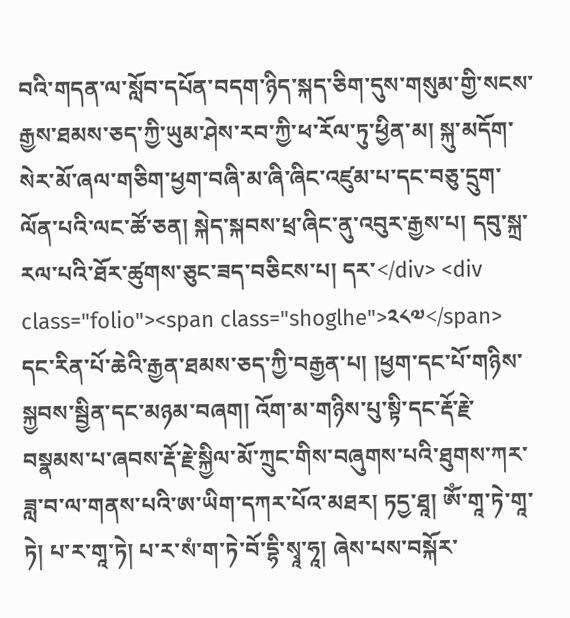བའི་གདན་ལ་སློབ་དཔོན་བདག་ཉིད་སྐད་ཅིག་དུས་གསུམ་གྱི་སངས་རྒྱས་ཐམས་ཅད་ཀྱི་ཡུམ་ཤེས་རབ་ཀྱི་ཕ་རོལ་ཏུ་ཕྱིན་མ། སྐུ་མདོག་སེར་མོ་ཞལ་གཅིག་ཕྱག་བཞི་མ་ཞི་ཞིང་འཛུམ་པ་དང་བཅུ་དྲུག་ལོན་པའི་ལང་ཚོ་ཅན། སྐེད་སྐབས་ཕྲ་ཞིང་ནུ་འབུར་རྒྱས་པ། དབུ་སྐྲ་རལ་པའི་ཐོར་ཚུགས་ཅུང་ཟད་བཅིངས་པ། དར་</div> <div class="folio"><span class="shoglhe">༢༨༧</span> དང་རིན་པོ་ཆེའི་རྒྱན་ཐམས་ཅད་ཀྱི་བརྒྱན་པ། །ཕྱག་དང་པོ་གཉིས་སྐྱབས་སྦྱིན་དང་མཉམ་བཞག། འོག་མ་གཉིས་པུ་སྟི་དང་རྡོ་རྗེ་བསྣམས་པ་ཞབས་རྡོ་རྗེ་སྐྱིལ་མོ་ཀྲུང་གིས་བཞུགས་པའི་ཐུགས་ཀར་ཟླ་བ་ལ་གནས་པའི་ཨ་ཡིག་དཀར་པོའ་མཐར། ཏདྱ་ཐཱ། ༀ་གཱ་ཏེ་གཱ་ཏེ། པ་ར་གཱ་ཏེ། པ་ར་སཾ་ག་ཏེ་བོ་དྷི་སྭཱ་ཧཱ། ཞེས་པས་བསྐོར་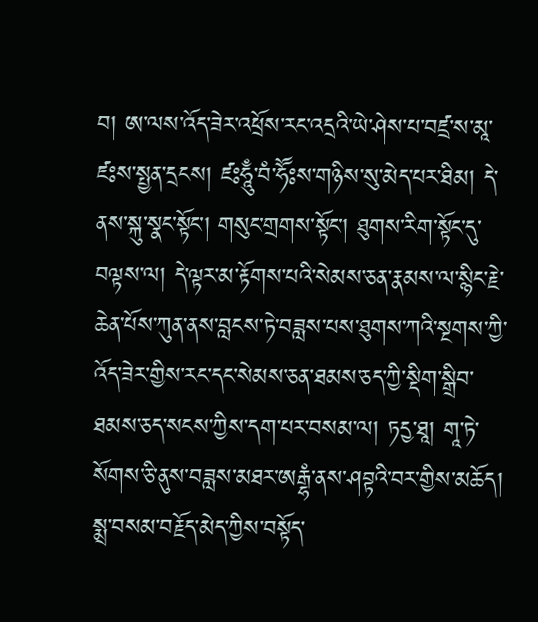བ། ཨ་ལས་འོད་ཟེར་འཕྲོས་རང་འདྲའི་ཡེ་ཤེས་པ་བཛྲ་ས་མཱ་ཛཿས་སྤྱན་དྲངས། ཛཿཧཱུྃ་བཾ་ཧཽཿས་གཉིས་སུ་མེད་པར་ཐིམ། དེ་ནས་སྐུ་སྣང་སྟོང་། གསུང་གྲགས་སྟོང་། ཐུགས་རིག་སྟོང་དུ་བལྟས་ལ། དེ་ལྟར་མ་རྟོགས་པའི་སེམས་ཅན་རྣམས་ལ་སྙིང་རྗེ་ཆེན་པོས་ཀུན་ནས་བླངས་ཏེ་བཟླས་པས་ཐུགས་ཀའི་སྔགས་ཀྱི་འོད་ཟེར་གྱིས་རང་དང་སེམས་ཅན་ཐམས་ཅད་ཀྱི་སྡིག་སྒྲིབ་ཐམས་ཅད་སངས་ཀྱིས་དག་པར་བསམ་ལ། ཏདྱ་ཐཱ། གཱ་ཏེ་སོགས་ཅི་ནུས་བཟླས་མཐར་ཨརྒྷཾ་ནས་ཤབྟའི་བར་གྱིས་མཆོད། སྨྲ་བསམ་བརྗོད་མེད་ཀྱིས་བསྟོད་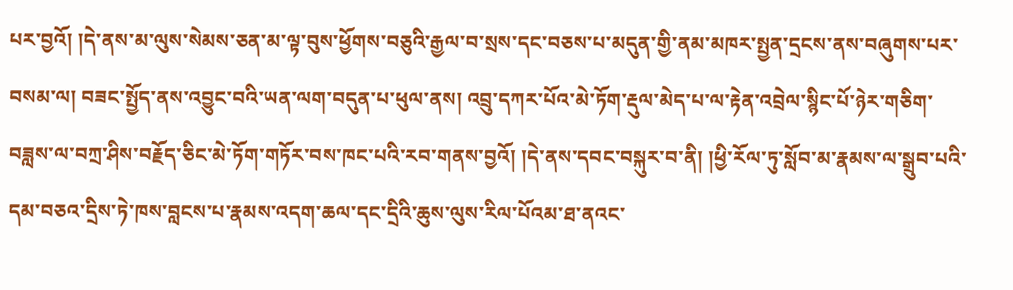པར་བྱའོ། །དེ་ནས་མ་ལུས་སེམས་ཅན་མ་ལྟ་བུས་ཕྱོགས་བཅུའི་རྒྱལ་བ་སྲས་དང་བཅས་པ་མདུན་གྱི་ནམ་མཁར་སྤྱན་དྲངས་ནས་བཞུགས་པར་བསམ་ལ། བཟང་སྤྱོད་ནས་འབྱུང་བའི་ཡན་ལག་བདུན་པ་ཕུལ་ནས། འབྲུ་དཀར་པོའ་མེ་ཏོག་རྡུལ་མེད་པ་ལ་རྟེན་འབྲེལ་སྙིང་པོ་ཉེར་གཅིག་བཟླས་ལ་བཀྲ་ཤིས་བརྗོད་ཅིང་མེ་ཏོག་གཏོར་བས་ཁང་པའི་རབ་གནས་བྱའོ། །དེ་ནས་དབང་བསྐུར་བ་ནི། །ཕྱི་རོལ་ཏུ་སློབ་མ་རྣམས་ལ་སྒྲུབ་པའི་དམ་བཅའ་དྲིས་ཏེ་ཁས་བླངས་པ་རྣམས་འདག་ཆལ་དང་དྲིའི་ཆུས་ལུས་རིལ་པོའམ་ཐ་ནའང་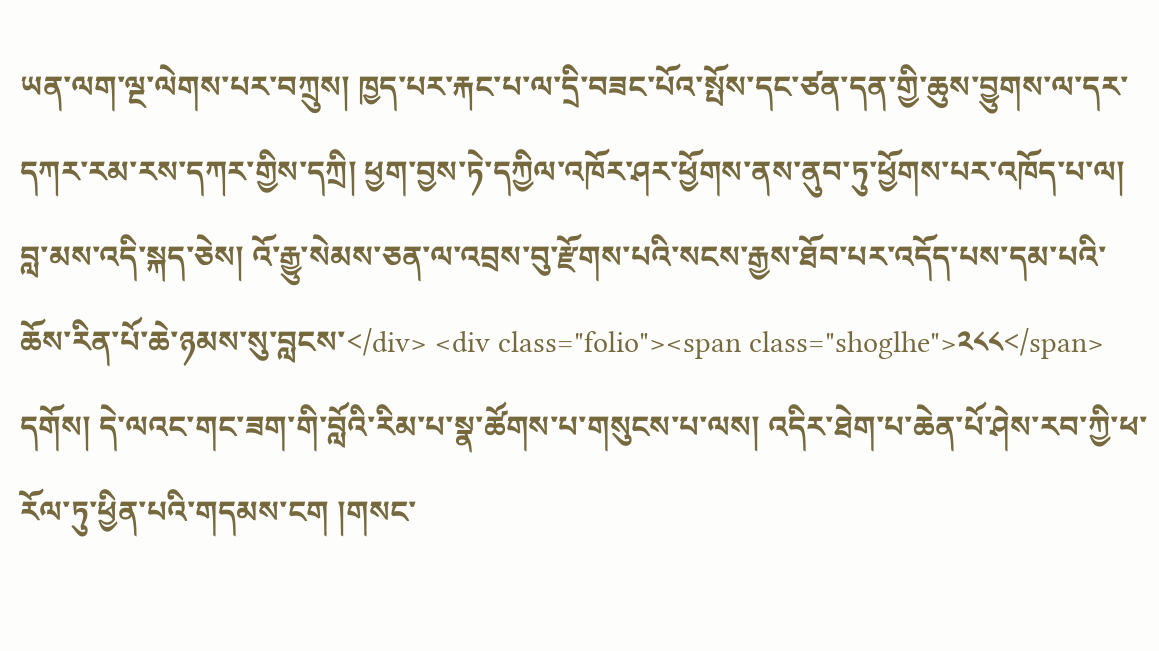ཡན་ལག་ལྔ་ལེགས་པར་བཀྲུས། ཁྱད་པར་རྐང་པ་ལ་དྲི་བཟང་པོའ་སྤོས་དང་ཙན་དན་གྱི་ཆུས་བྱུགས་ལ་དར་དཀར་རམ་རས་དཀར་གྱིས་དཀྲི། ཕྱག་བྱས་ཏེ་དཀྱིལ་འཁོར་ཤར་ཕྱོགས་ནས་ནུབ་ཏུ་ཕྱོགས་པར་འཁོད་པ་ལ། བླ་མས་འདི་སྐད་ཅེས། འོ་རྒྱུ་སེམས་ཅན་ལ་འབྲས་བུ་རྫོགས་པའི་སངས་རྒྱས་ཐོབ་པར་འདོད་པས་དམ་པའི་ཆོས་རིན་པོ་ཆེ་ཉམས་སུ་བླངས་</div> <div class="folio"><span class="shoglhe">༢༨༨</span> དགོས། དེ་ལའང་གང་ཟག་གི་བློའི་རིམ་པ་སྣ་ཚོགས་པ་གསུངས་པ་ལས། འདིར་ཐེག་པ་ཆེན་པོ་ཤེས་རབ་ཀྱི་ཕ་རོལ་ཏུ་ཕྱིན་པའི་གདམས་ངག །གསང་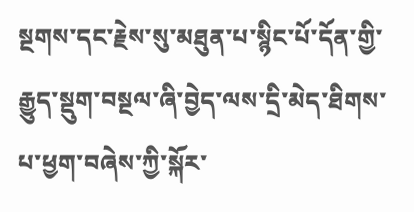སྔགས་དང་རྗེས་སུ་མཐུན་པ་སྙིང་པོ་དོན་གྱི་རྒྱུད་སྡུག་བསྔལ་ཞི་བྱེད་ལས་དྲི་མེད་ཐིགས་པ་ཕྱག་བཞེས་ཀྱི་སྐོར་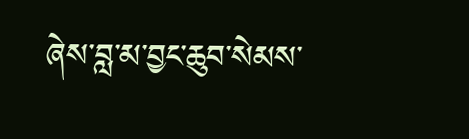ཞེས་བླ་མ་བྱང་ཆུབ་སེམས་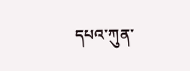དཔའ་ཀུན་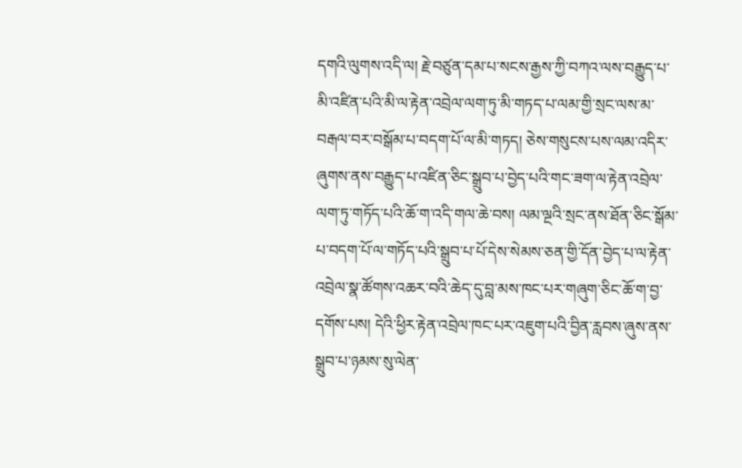དགའི་ལུགས་འདི་ལ། རྗེ་བཙུན་དམ་པ་སངས་རྒྱས་ཀྱི་བཀའ་ལས་བརྒྱུད་པ་མི་འཛིན་པའི་མི་ལ་རྟེན་འབྲེལ་ལག་ཏུ་མི་གཏད་པ་ལམ་གྱི་སྲང་ལས་མ་བརྒལ་བར་བསྒོམ་པ་བདག་པོ་ལ་མི་གཏད། ཅེས་གསུངས་པས་ལམ་འདིར་ཞུགས་ནས་བརྒྱུད་པ་འཛིན་ཅིང་སྒྲུབ་པ་བྱེད་པའི་གང་ཟག་ལ་རྟེན་འབྲེལ་ལག་ཏུ་གཏོད་པའི་ཆོ་ག་འདི་གལ་ཆེ་བས། ལམ་ལྔའི་སྲང་ནས་ཐོན་ཅིང་སྒོམ་པ་བདག་པོ་ལ་གཏོད་པའི་སྒྲུབ་པ་པོ་དེས་སེམས་ཅན་གྱི་དོན་བྱེད་པ་ལ་རྟེན་འབྲེལ་སྣ་ཚོགས་འཆར་བའི་ཆེད་དུ་བླ་མས་ཁང་པར་གཞུག་ཅིང་ཆོ་ག་བྱ་དགོས་པས། དེའི་ཕྱིར་རྟེན་འབྲེལ་ཁང་པར་འཇུག་པའི་བྱིན་རླབས་ཞུས་ནས་སྒྲུབ་པ་ཉམས་སུ་ལེན་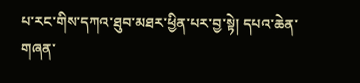པ་རང་གིས་དཀའ་ཐུབ་མཐར་ཕྱིན་པར་བྱ་སྟེ། དཔའ་ཆེན་གཞན་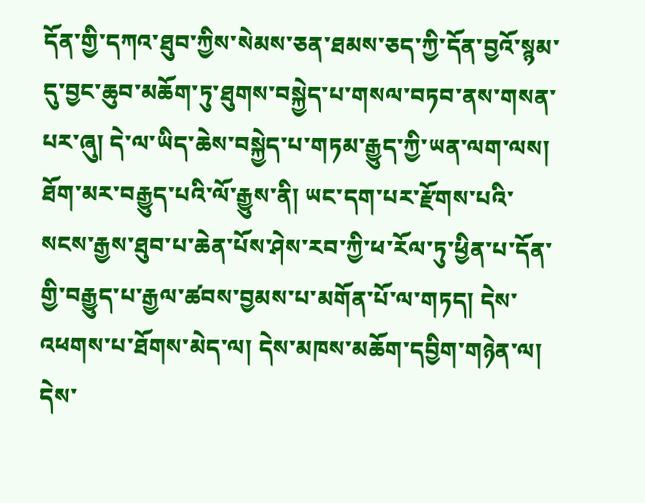དོན་གྱི་དཀའ་ཐུབ་ཀྱིས་སེམས་ཅན་ཐམས་ཅད་ཀྱི་དོན་བྱའོ་སྙམ་དུ་བྱང་ཆུབ་མཆོག་ཏུ་ཐུགས་བསྐྱེད་པ་གསལ་བཏབ་ནས་གསན་པར་ཞུ། དེ་ལ་ཡིད་ཆེས་བསྐྱེད་པ་གཏམ་རྒྱུད་ཀྱི་ཡན་ལག་ལས། ཐོག་མར་བརྒྱུད་པའི་ལོ་རྒྱུས་ནི། ཡང་དག་པར་རྫོགས་པའི་སངས་རྒྱས་ཐུབ་པ་ཆེན་པོས་ཤེས་རབ་ཀྱི་ཕ་རོལ་ཏུ་ཕྱིན་པ་དོན་གྱི་བརྒྱུད་པ་རྒྱལ་ཚབས་བྱམས་པ་མགོན་པོ་ལ་གཏད། དེས་འཕགས་པ་ཐོགས་མེད་ལ། དེས་མཁས་མཆོག་དབྱིག་གཉེན་ལ། དེས་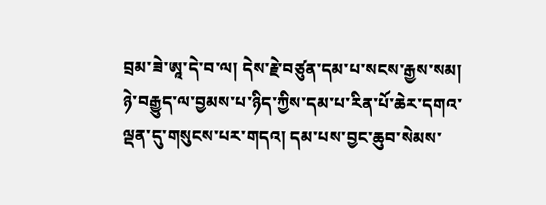བྲམ་ཟེ་ཨཱ་དེ་བ་ལ། དེས་རྗེ་བཙུན་དམ་པ་སངས་རྒྱས་སམ། ཉེ་བརྒྱུད་ལ་བྱམས་པ་ཉིད་ཀྱིས་དམ་པ་རིན་པོ་ཆེར་དགའ་ལྡན་དུ་གསུངས་པར་གདའ། དམ་པས་བྱང་ཆུབ་སེམས་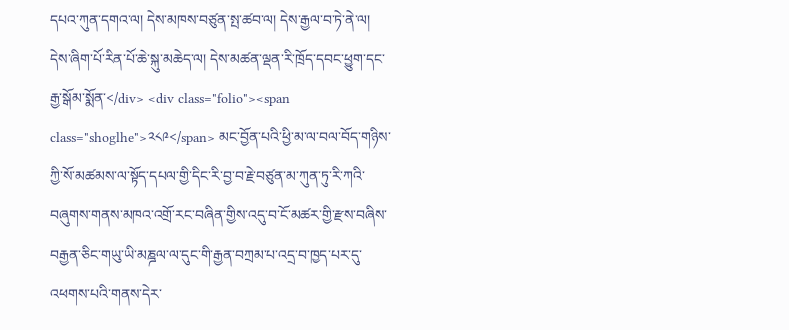དཔའ་ཀུན་དགའ་ལ། དེས་མཁས་བཙུན་སྤ་ཚབ་ལ། དེས་རྒྱལ་བ་ཏེ་ནེ་ལ། དེས་ཞིག་པོ་རིན་པོ་ཆེ་སྐུ་མཆེད་ལ། དེས་མཚན་ལྡན་རི་ཁྲོད་དབང་ཕྱུག་དང་རྒྱ་སྒོམ་སྨོན་</div> <div class="folio"><span class="shoglhe">༢༨༩</span> མང་བྱོན་པའི་ཕྱི་མ་ལ་བལ་བོད་གཉིས་ཀྱི་སོ་མཚམས་ལ་སྟོད་དཔལ་གྱི་དིང་རི་བྱ་བ་རྗེ་བཙུན་མ་ཀུན་ཏུ་རི་ཀའི་བཞུགས་གནས་མཁའ་འགྲོ་རང་བཞིན་གྱིས་འདུ་བ་ངོ་མཚར་གྱི་རྫས་བཞིས་བརྒྱན་ཅིང་གཡུ་ཡི་མཎྜལ་ལ་དུང་གི་རྒྱན་བཀྲམ་པ་འདྲ་བ་ཁྱད་པར་དུ་འཕགས་པའི་གནས་དེར་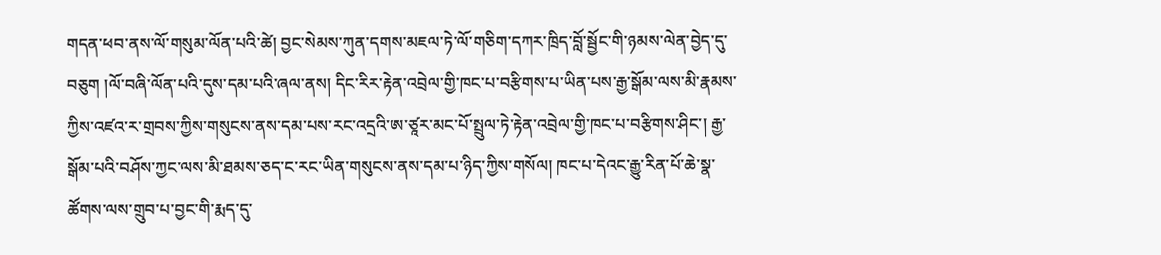གདན་ཕབ་ནས་ལོ་གསུམ་ལོན་པའི་ཚེ། བྱང་སེམས་ཀུན་དགས་མཇལ་ཏེ་ལོ་གཅིག་དཀར་ཁྲིད་བློ་སྦྱོང་གི་ཉམས་ལེན་བྱེད་དུ་བཅུག །ལོ་བཞི་ལོན་པའི་དུས་དམ་པའི་ཞལ་ནས། དིང་རིར་རྟེན་འབྲེལ་གྱི་ཁང་པ་བརྩིགས་པ་ཡིན་པས་རྒྱ་སྒོམ་ལས་མི་རྣམས་ཀྱིས་འཛའ་ར་གྲབས་ཀྱིས་གསུངས་ནས་དམ་པས་རང་འདྲའི་ཨ་ཙཱར་མང་པོ་སྤྲུལ་ཏེ་རྟེན་འབྲེལ་གྱི་ཁང་པ་བརྩིགས་ཤིང་། རྒྱ་སྒོམ་པའི་བཤོས་ཀྱང་ལས་མི་ཐམས་ཅད་ང་རང་ཡིན་གསུངས་ནས་དམ་པ་ཉིད་ཀྱིས་གསོལ། ཁང་པ་དེའང་རྒྱུ་རིན་པོ་ཆེ་སྣ་ཚོགས་ལས་གྲུབ་པ་བྱང་གི་རྨད་དུ་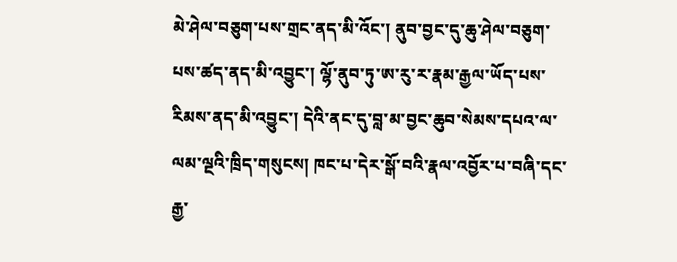མེ་ཤེལ་བཅུག་པས་གྲང་ནད་མི་འོང་། ནུབ་བྱང་དུ་ཆུ་ཤེལ་བཅུག་པས་ཚད་ནད་མི་འབྱུང་། ལྷོ་ནུབ་ཏུ་ཨ་རུ་ར་རྣམ་རྒྱལ་ཡོད་པས་རིམས་ནད་མི་འབྱུང་། དེའི་ནང་དུ་བླ་མ་བྱང་ཆུབ་སེམས་དཔའ་ལ་ལམ་ལྔའི་ཁྲིད་གསུངས། ཁང་པ་དེར་སྒོ་བའི་རྣལ་འབྱོར་པ་བཞི་དང་རྒྱ་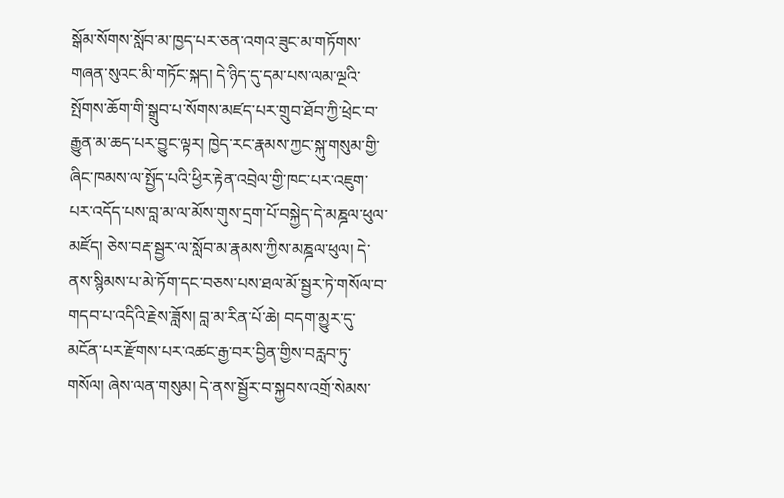སྒོམ་སོགས་སློབ་མ་ཁྱད་པར་ཅན་འགའ་ཟུང་མ་གཏོགས་གཞན་སུའང་མི་གཏོང་སྐད། དེ་ཉིད་དུ་དམ་པས་ལམ་ལྔའི་སྤོགས་ཆོག་གི་སྒྲུབ་པ་སོགས་མཛད་པར་གྲུབ་ཐོབ་ཀྱི་ཕྲེང་བ་རྒྱུན་མ་ཆད་པར་བྱུང་ལྟར། ཁྱེད་རང་རྣམས་ཀྱང་སྐུ་གསུམ་གྱི་ཞིང་ཁམས་ལ་སྤྱོད་པའི་ཕྱིར་རྟེན་འབྲེལ་གྱི་ཁང་པར་འཇུག་པར་འདོད་པས་བླ་མ་ལ་མོས་གུས་དྲག་པོ་བསྐྱེད་དེ་མཎྜལ་ཕུལ་མཛོད། ཅེས་བརྡ་སྦྱར་ལ་སློབ་མ་རྣམས་ཀྱིས་མཎྜལ་ཕུལ། དེ་ནས་སྙིམས་པ་མེ་ཏོག་དང་བཅས་པས་ཐལ་མོ་སྦྱར་ཏེ་གསོལ་བ་གདབ་པ་འདིའི་རྗེས་ཟློས། བླ་མ་རིན་པོ་ཆེ། བདག་མྱུར་དུ་མངོན་པར་རྫོགས་པར་འཚང་རྒྱ་བར་བྱིན་གྱིས་བརླབ་ཏུ་གསོལ། ཞེས་ལན་གསུམ། དེ་ནས་སྦྱོར་བ་སྐྱབས་འགྲོ་སེམས་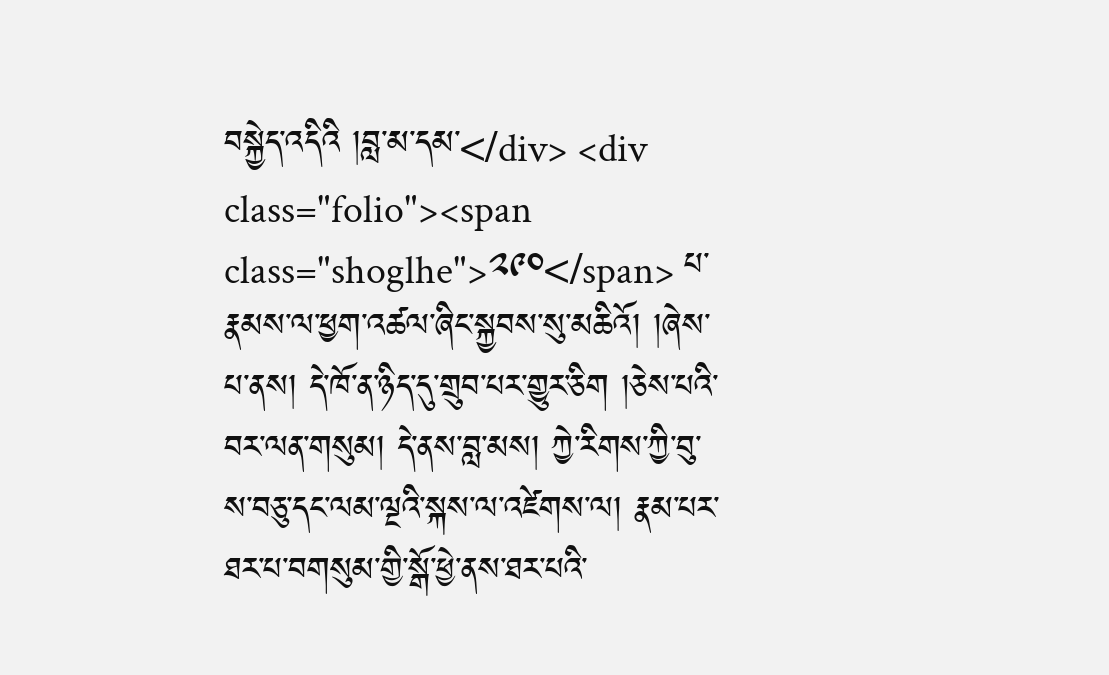བསྐྱེད་འདིའི །བླ་མ་དམ་</div> <div class="folio"><span class="shoglhe">༢༩༠</span> པ་རྣམས་ལ་ཕྱག་འཚལ་ཞིང་སྐྱབས་སུ་མཆིའོ། །ཞེས་པ་ནས། དེ་ཁོ་ན་ཉིད་དུ་གྲུབ་པར་གྱུར་ཅིག །ཅེས་པའི་བར་ལན་གསུམ། དེ་ནས་བླ་མས། ཀྱེ་རིགས་ཀྱི་བུ་ས་བཅུ་དང་ལམ་ལྔའི་སྐས་ལ་འཛེགས་ལ། རྣམ་པར་ཐར་པ་བགསུམ་གྱི་སྒོ་ཕྱེ་ནས་ཐར་པའི་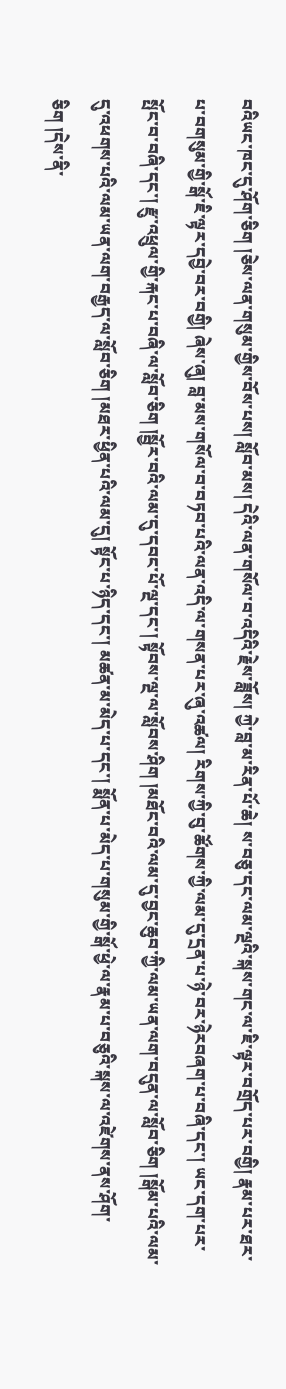བའིཡང་ཁང་དུ་ཤོག་ཅིག །ཅེས་ལན་གསུམ་གྱིས་བོས་པས། སློབ་མས། དེའི་ལན་གསོལ་བ་འདིའི་རྗེས་ཟློས། ཀྱེ་བླ་མ་རིན་པོ་ཆེ། ས་བཅུ་དང་ལམ་ལྔའི་སྐས་གང་ལ་ཇི་ལྟར་བགྲོད་པར་བགྱི། རྣམ་པར་ཐར་པ་བགསུམ་གྱི་སྒོ་ཇི་ལྟར་དབྱེ་བར་བགྱི། ཞེས་ཞུ། བླ་མས་གསོལ་བ་བཏབ་པའི་ལན་འདི་ལ་གསན་པར་ཞུ་འཚལ། རིགས་ཀྱི་བུ་ཚོགས་ཀྱི་ལམ་དུ་དྲན་པ་ཉེ་བར་ཉེརབཞག་པ་བཞི་དང་། ཡང་དག་པར་སྤོང་བ་བཞི་དང་། རྫུ་འཕྲུལ་གྱི་རྐང་པ་བཞི་ལ་སློབ་ཅིག །སྦྱོར་བའི་ལམ་དུ་དབང་པོ་ལྔ་དང་། སྟོབས་ལྔ་ལ་སློབས་ཤིག །མཐོང་བའི་ལམ་དུ་བྱང་ཆུབ་ཀྱི་ལམ་ཡན་ལག་བདུན་ལ་སློབ་ཅིག །སྒོམ་པའི་ལམ་དུ་འཕགས་པའི་ལམ་ཡན་ལག་བརྒྱད་ལ་སློབ་ཅིག །མཐར་ཕྱིན་པའི་ལམ་དུ། སྟོང་པ་ཉིད་དང་། མཚན་མ་མེད་པ་དང་། སྨོན་པ་མེད་པ་གསུམ་གྱི་སྒོ་ཕྱེ་ལ་རྣམ་པ་བཅུའི་སྐས་ལ་འཛེགས་ནས་ཤོག་ཅིག །དེས་ནི་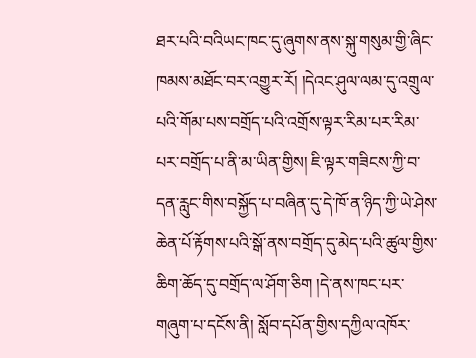ཐར་པའི་བའིཡང་ཁང་དུ་ཞུགས་ནས་སྐུ་གསུམ་གྱི་ཞིང་ཁམས་མཐོང་བར་འགྱུར་རོ། །དེའང་ཤུལ་ལམ་དུ་འགྲུལ་པའི་གོམ་པས་བགྲོད་པའི་འགྲོས་ལྟར་རིམ་པར་རིམ་པར་བགྲོད་པ་ནི་མ་ཡིན་གྱིས། ཇི་ལྟར་གཟིངས་ཀྱི་བ་དན་རླུང་གིས་བསྐྱོད་པ་བཞིན་དུ་དེ་ཁོ་ན་ཉིད་ཀྱི་ཡེ་ཤེས་ཆེན་པོ་རྟོགས་པའི་སྒོ་ནས་བགྲོད་དུ་མེད་པའི་ཚུལ་གྱིས་ཆིག་ཆོད་དུ་བགྲོད་ལ་ཤོག་ཅིག །དེ་ནས་ཁང་པར་གཞུག་པ་དངོས་ནི། སློབ་དཔོན་གྱིས་དཀྱིལ་འཁོར་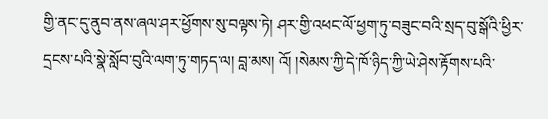གྱི་ནང་དུ་ནུབ་ནས་ཞལ་ཤར་ཕྱོགས་སུ་བལྟས་ཏེ། ཤར་གྱི་འཕང་ལོ་ཕྱག་ཏུ་བཟུང་བའི་སྲད་བུ་སྒོའི་ཕྱིར་དྲངས་པའི་སྣེ་སློབ་བུའི་ལག་ཏུ་གཏད་ལ། བླ་མས། འོ། །སེམས་ཀྱི་དེ་ཁོ་ཉིད་ཀྱི་ཡེ་ཤེས་རྟོགས་པའི་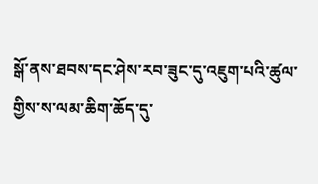སྒོ་ནས་ཐབས་དང་ཤེས་རབ་ཟུང་དུ་འཇུག་པའི་ཚུལ་གྱིས་ས་ལམ་ཆིག་ཆོད་དུ་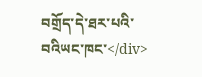བགྲོད་དེ་ཐར་པའི་བའིཡང་ཁང་</div>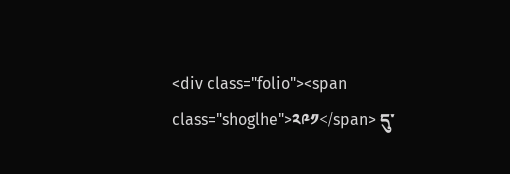<div class="folio"><span class="shoglhe">༢༩༡</span> དུ་